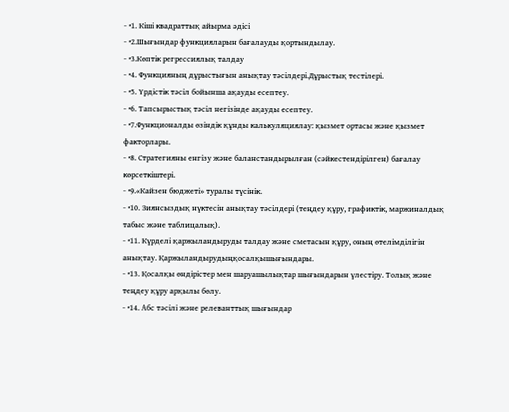- •1. Кіші квадраттық айырма әдісі
- •2.Шығындар функцияларын бағалауды қортындылау.
- •3.Көптік регрессиялық талдау
- •4. Функцияның дұрыстығын анықтау тәсілдері.Дұрыстық тестілері.
- •5. Үрдістік тәсіл бойынша ақауды есептеу.
- •6. Тапсырыстық тәсіл негізінде ақауды есептеу.
- •7.Функционалды өзіндік құнды калькуляциялау: қызмет ортасы және қызмет факторлары.
- •8. Стратегияны енгізу және баланстандырылған (сәйкестендірілген) бағалау көрсеткіштері.
- •9.«Кайзен бюджеті» туралы түсінік.
- •10. Зиянсыздық нүктесін анықтау тәсілдері (теңдеу құру, графиктік, маржиналдық табыс және таблицалық).
- •11. Күрделі қаржыландыруды талдау және сметасын құру, оның өтелімділігін анықтау. Қаржыландырудыңқосалқышығындары.
- •13. Қосалқы өндірістер мен шаруашылықтар шығындарын үлестіру. Толық және теңдеу құру арқылы бөлу.
- •14. Абс тәсілі және релеванттық шығындар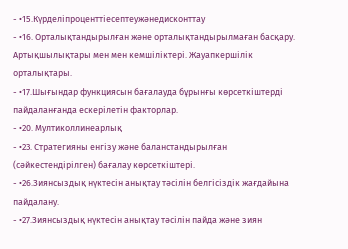- •15.Күрделіпроценттіесептеужәнедисконттау
- •16. Орталықтандырылған және орталықтандырылмаған басқару. Артықшылықтары мен мен кемшіліктері. Жауапкершілік орталықтары.
- •17.Шығындар функциясын бағалауда бұрынғы көрсеткіштерді пайдаланғанда ескерілетін факторлар.
- •20. Мултиколлинеарлық
- •23. Стратегияны енгізу және баланстандырылған (сәйкестендірілген) бағалау көрсеткіштері.
- •26.Зиянсыздық нүктесін анықтау тәсілін белгісіздік жағдайына пайдалану.
- •27.Зиянсыздық нүктесін анықтау тәсілін пайда және зиян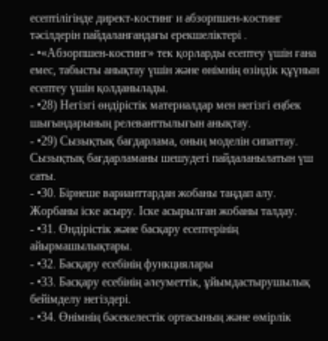есептілігінде директ-костинг и абзорпшен-костинг тәсілдерін пайдаланғандағы ерекшеліктері .
- •«Абзорпшен-костинг» тек қорларды есептеу үшін ғана емес, табысты анықтау үшін және өнімнің өзіндік құүнын есептеу үшін қолданылады.
- •28) Негізгі өндірістік материалдар мен негізгі еңбек шығындарының релеванттылығын анықтау.
- •29) Сызықтық бағдарлама, оның моделін сипаттау. Сызықтық бағдарламаны шешудегі пайдаланылатын үш саты.
- •30. Бірнеше варианттардан жобаны таңдап алу. Жорбаны іске асыру. Іске асырылған жобаны талдау.
- •31. Өндірістік және басқару есептерінің айырмашылықтары.
- •32. Басқару есебінің функциялары
- •33. Басқару есебінің әлеуметтік, ұйымдастырушылық бейімделу негіздері.
- •34. Өнімнің бәсекелестік ортасының және өмірлік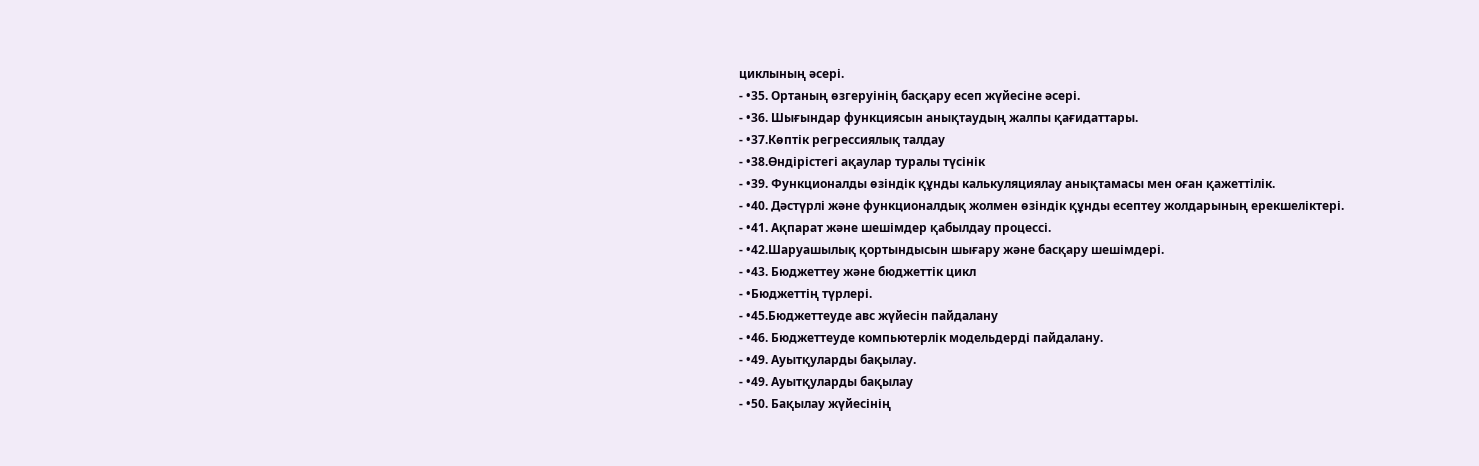циклының әсері.
- •35. Ортаның өзгеруінің басқару есеп жүйесіне әсері.
- •36. Шығындар функциясын анықтаудың жалпы қағидаттары.
- •37.Көптік регрессиялық талдау
- •38.Өндірістегі ақаулар туралы түсінік
- •39. Функционалды өзіндік құнды калькуляциялау анықтамасы мен оған қажеттілік.
- •40. Дәстүрлі және функционалдық жолмен өзіндік құнды есептеу жолдарының ерекшеліктері.
- •41. Ақпарат және шешімдер қабылдау процессі.
- •42.Шаруашылық қортындысын шығару және басқару шешімдері.
- •43. Бюджеттеу және бюджеттік цикл
- •Бюджеттің түрлері.
- •45.Бюджеттеуде авс жүйесін пайдалану
- •46. Бюджеттеуде компьютерлік модельдерді пайдалану.
- •49. Ауытқуларды бақылау.
- •49. Ауытқуларды бақылау
- •50. Бақылау жүйесінің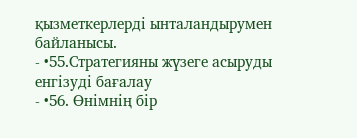қызметкерлерді ынталандырумен байланысы.
- •55.Стратегияны жүзеге асыруды енгізуді бағалау
- •56. Өнімнің бір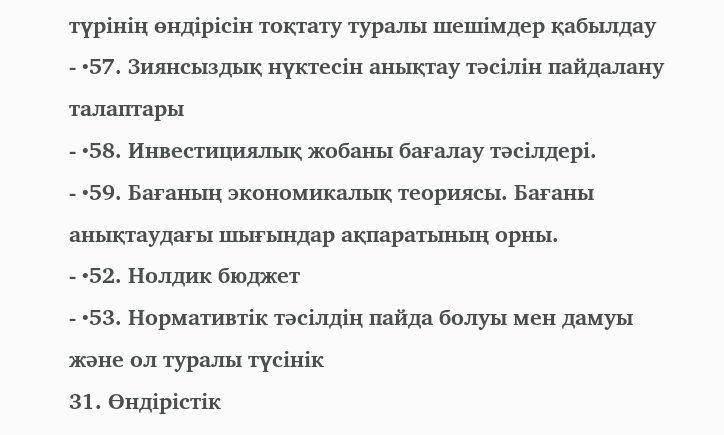түрінің өндірісін тоқтату туралы шешімдер қабылдау
- •57. Зиянсыздық нүктесін анықтау тәсілін пайдалану талаптары
- •58. Инвестициялық жобаны бағалау тәсілдері.
- •59. Бағаның экономикалық теориясы. Бағаны анықтаудағы шығындар ақпаратының орны.
- •52. Нолдик бюджет
- •53. Нормативтік тәсілдің пайда болуы мен дамуы және ол туралы түсінік
31. Өндірістік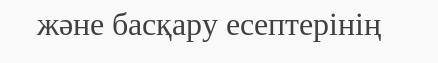және басқару есептерінің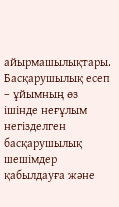айырмашылықтары.
Басқарушылық есеп – ұйымның өз ішінде неғұлым негізделген басқарушылық шешімдер қабылдауға және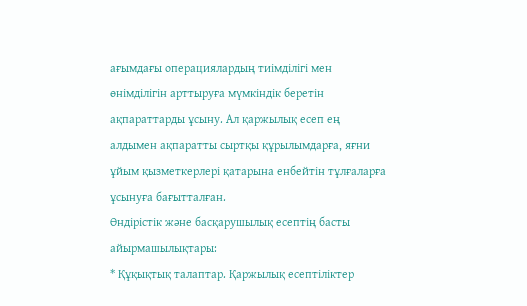ағымдағы операциялардың тиімділігі мен өнімділігін арттыруға мүмкіндік беретін ақпараттарды ұсыну. Ал қаржылық есеп ең алдымен ақпаратты сыртқы құрылымдарға, яғни ұйым қызметкерлері қатарына енбейтін тұлғаларға ұсынуға бағытталған.
Өндірістік және басқарушылық есептің басты айырмашылықтары:
* Құқықтық талаптар. Қаржылық есептіліктер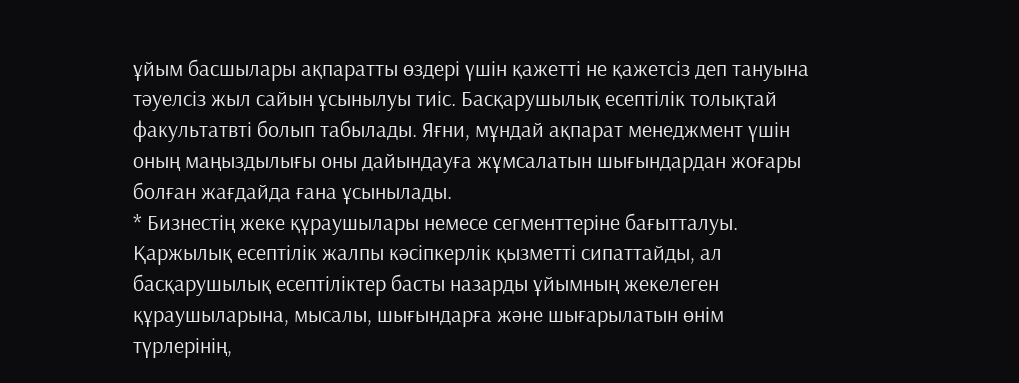ұйым басшылары ақпаратты өздері үшін қажетті не қажетсіз деп тануына тәуелсіз жыл сайын ұсынылуы тиіс. Басқарушылық есептілік толықтай факультатвті болып табылады. Яғни, мұндай ақпарат менеджмент үшін оның маңыздылығы оны дайындауға жұмсалатын шығындардан жоғары болған жағдайда ғана ұсынылады.
* Бизнестің жеке құраушылары немесе сегменттеріне бағытталуы. Қаржылық есептілік жалпы кәсіпкерлік қызметті сипаттайды, ал басқарушылық есептіліктер басты назарды ұйымның жекелеген құраушыларына, мысалы, шығындарға және шығарылатын өнім түрлерінің,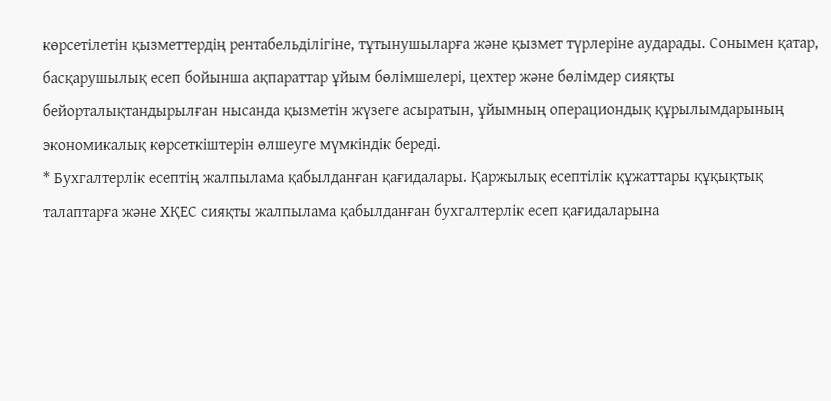көрсетілетін қызметтердің рентабельділігіне, тұтынушыларға және қызмет түрлеріне аударады. Сонымен қатар, басқарушылық есеп бойынша ақпараттар ұйым бөлімшелері, цехтер және бөлімдер сияқты бейорталықтандырылған нысанда қызметін жүзеге асыратын, ұйымның операциондық құрылымдарының экономикалық көрсеткіштерін өлшеуге мүмкіндік береді.
* Бухгалтерлік есептің жалпылама қабылданған қағидалары. Қаржылық есептілік құжаттары құқықтық талаптарға және ХҚЕС сияқты жалпылама қабылданған бухгалтерлік есеп қағидаларына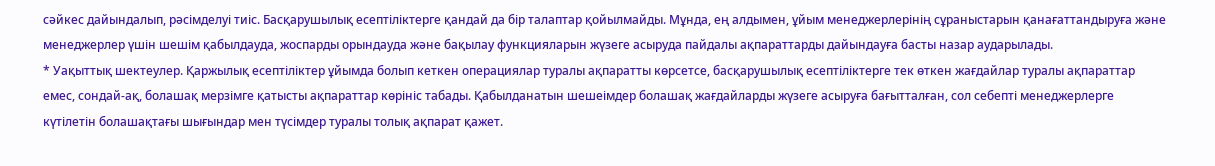сәйкес дайындалып, рәсімделуі тиіс. Басқарушылық есептіліктерге қандай да бір талаптар қойылмайды. Мұнда, ең алдымен, ұйым менеджерлерінің сұраныстарын қанағаттандыруға және менеджерлер үшін шешім қабылдауда, жоспарды орындауда және бақылау функцияларын жүзеге асыруда пайдалы ақпараттарды дайындауға басты назар аударылады.
* Уақыттық шектеулер. Қаржылық есептіліктер ұйымда болып кеткен операциялар туралы ақпаратты көрсетсе, басқарушылық есептіліктерге тек өткен жағдайлар туралы ақпараттар емес, сондай-ақ, болашақ мерзімге қатысты ақпараттар көрініс табады. Қабылданатын шешеімдер болашақ жағдайларды жүзеге асыруға бағытталған, сол себепті менеджерлерге күтілетін болашақтағы шығындар мен түсімдер туралы толық ақпарат қажет.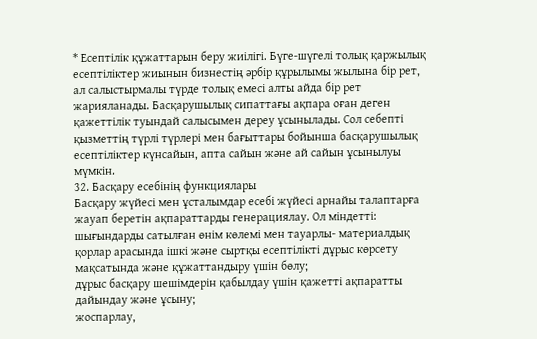* Есептілік құжаттарын беру жиілігі. Бүге-шүгелі толық қаржылық есептіліктер жиынын бизнестің әрбір құрылымы жылына бір рет, ал салыстырмалы түрде толық емесі алты айда бір рет жарияланады. Басқарушылық сипаттағы ақпара оған деген қажеттілік туындай салысымен дереу ұсынылады. Сол себепті қызметтің түрлі түрлері мен бағыттары бойынша басқарушылық есептіліктер күнсайын, апта сайын және ай сайын ұсынылуы мүмкін.
32. Басқару есебінің функциялары
Басқару жүйесі мен ұсталымдар есебі жүйесі арнайы талаптарға жауап беретін ақпараттарды генерациялау. Ол міндетті:
шығындарды сатылған өнім көлемі мен тауарлы- материалдық қорлар арасында ішкі және сыртқы есептілікті дұрыс көрсету мақсатында және құжаттандыру үшін бөлу;
дұрыс басқару шешімдерін қабылдау үшін қажетті ақпаратты дайындау және ұсыну;
жоспарлау,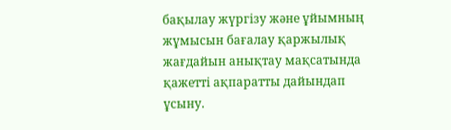бақылау жүргізу және ұйымның жұмысын бағалау қаржылық жағдайын анықтау мақсатында қажетті ақпаратты дайындап ұсыну.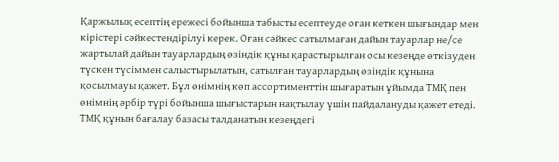Қаржылық есептің ережесі бойынша табысты есептеуде оған кеткен шығындар мен кірістері сәйкестендірілуі керек. Оған сәйкес сатылмаған дайын тауарлар не/се жартылай дайын тауарлардың өзіндік құны қарастырылған осы кезеңде өткізуден түскен түсіммен салыстырылатын, сатылған тауарлардың өзіндік құнына қосылмауы қажет. Бұл өнімнің көп ассортименттін шығаратын ұйымда ТМҚ пен өнімнің әрбір түрі бойынша шығыстарын нақтылау үшін пайдалануды қажет етеді. ТМҚ құнын бағалау базасы талданатын кезеңдегі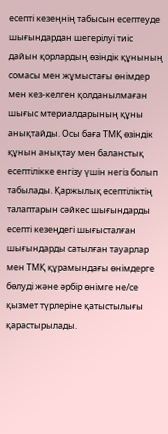есепті кезеңнің табысын есептеуде шығындардан шегерілуі тиіс дайын қорлардың өзіндік құнының сомасы мен жұмыстағы өнімдер мен кез-келген қолданылмаған шығыс мтериалдарының құны анықтайды. Осы баға ТМҚ өзіндік құнын анықтау мен баланстық есептілікке енгізу үшін негіз болып табылады. Қаржылық есептіліктің талаптарын сәйкес шығындарды есепті кезеңдегі шығысталған шығындарды сатылған тауарлар мен ТМҚ құрамындағы өнімдерге бөлуді және әрбір өнімге не/се қызмет түрлеріне қатыстылығы қарастырылады.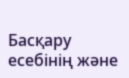Басқару есебінің және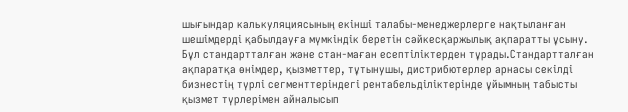шығындар калькуляциясының екінші талабы-менеджерлерге нақтыланған шешімдерді қабылдауға мүмкіндік беретін сәйкесқаржылық ақпаратты ұсыну. Бұл стандартталған және стан-маған есептіліктерден тұрады.Стандартталған ақпаратқа өнімдер, қызметтер, тұтынушы, дистрибютерлер арнасы секілді бизнестің түрлі сегменттеріндегі рентабельділіктерінде ұйымның табысты қызмет түрлерімен айналысып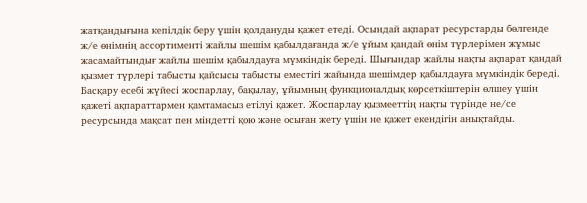жатқандығына кепілдік беру үшін қолдануды қажет етеді. Осындай ақпарат ресурстарды бөлгенде ж/е өнімнің ассортименті жайлы шешім қабылдағанда ж/е ұйым қандай өнім түрлерімен жұмыс жасамайтындығ жайлы шешім қабылдауға мүмкіндік береді. Шығындар жайлы нақты ақпарат қандай қызмет түрлері табысты қайсысы табысты еместігі жайында шешімдер қабылдауға мүмкіндік береді. Басқару есебі жүйесі жоспарлау, бақылау, ұйымның функционалдық көрсеткіштерін өлшеу үшін қажеті ақпараттармен қамтамасыз етілуі қажет. Жоспарлау қызмееттің нақты түрінде не/се ресурсында мақсат пен міндетті қою және осыған жету үшін не қажет екендігін анықтайды.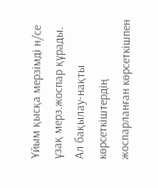Ұйым қысқа мерзімді н/се ұзақ мерз.жоспар құрады. Ал бақылау-нақты көрсеткіштердің жоспарланған көрсеткішпен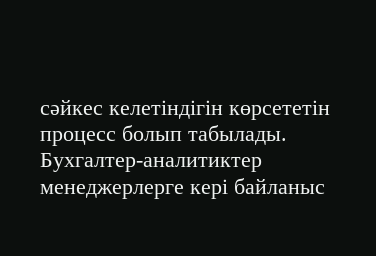сәйкес келетіндігін көрсететін процесс болып табылады. Бухгалтер-аналитиктер менеджерлерге кері байланыс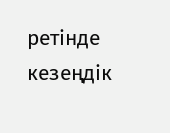ретінде кезеңдік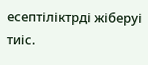есептіліктрді жіберуі тиіс.